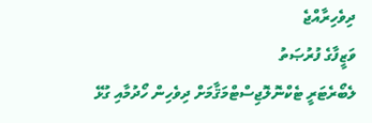ދިވެހިރާއްޖެ
ވަޒީފާގެ ފުރުޞަތު
ލެބޯރެޓަރީ ޓެކްނޮލޮޖިސްޓްމަޤާމަށް ދިވެހިން ހޯދުމާއި ގުޅޭ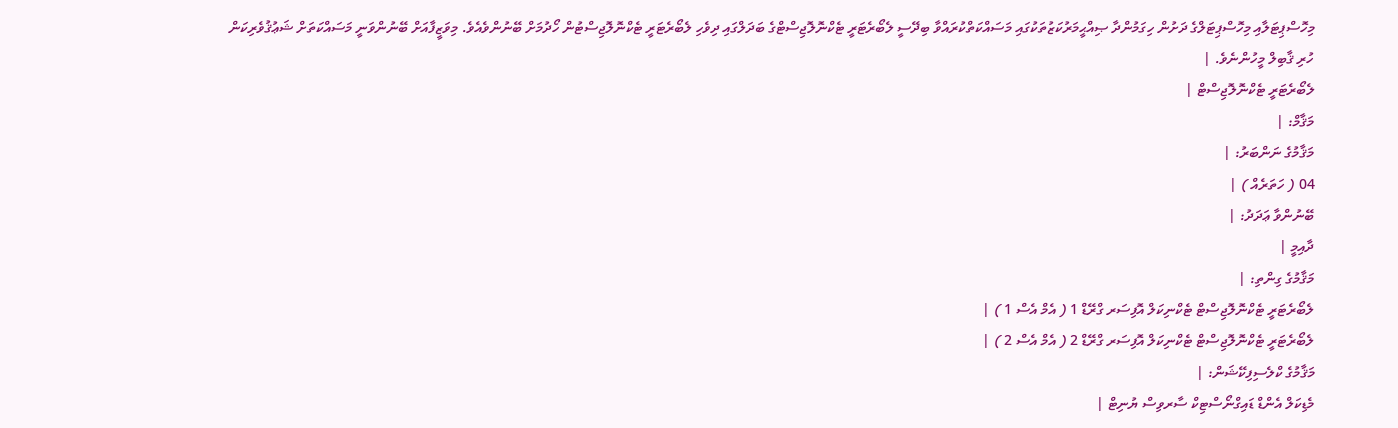މިހޮސްޕިޓަލާއި މިހޮސްޕިޓަލްގެ ދަށުން ހިގަމުންދާ ޞިއްޙީމަރުކަޒުތަކުގައި މަސައްކަތްކުރައްވާ ބިދޭސީ ލެބޯރެޓަރީ ޓެކްނޮލޮޖިސްޓްގެ ބަދަލްގައި ދިވެހި ލެބޯރެޓަރީ ޓެކްނޮލޮޖިސްޓުން ހޯދުމަށް ބޭނުންވެއެވެ. މިވަޒީފާއަށް ބޭނުންވަނީ މަސައްކަތަށް ޝަޢުޤުވެރިކަން ހުރި ޤާބިލް މީހުންނެވެ. |
ލެބޯރެޓަރީ ޓެކްނޮލޮޖިސްޓް |
މަޤާމް: |
މަޤާމުގެ ނަންބަރު: |
04 ( ހަތަރެއް ) |
ބޭނުންވާ ޢަދަދު: |
ދާއިމީ |
މަޤާމުގެ ގިންތި: |
ލެބޯރެޓަރީ ޓެކްނޮލޮޖިސްޓް ޓެކްނިކަލް އޮފިސަރ ގްރޭޑް 1 ( އެމް އެސް 1 ) |
ލެބޯރެޓަރީ ޓެކްނޮލޮޖިސްޓް ޓެކްނިކަލް އޮފިސަރ ގްރޭޑް 2 ( އެމް އެސް 2 ) |
މަޤާމުގެ ކްލެސިފިކޭޝަން: |
މެޑިކަލް އެންޑް ޑައިގްނޯސްޓިކް ސާރވިސް ޔުނިޓް |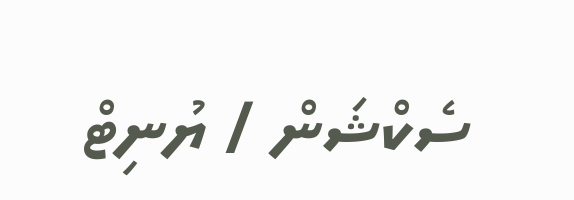ސެކްޝަން / ޔުނިޓް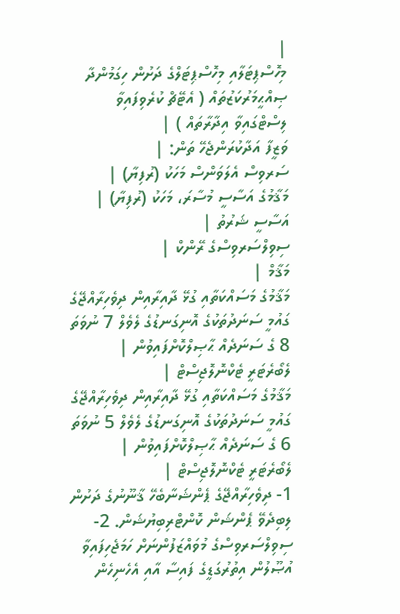|
މިހޮސްޕިޓަލާއި މިހޮސްޕިޓަލްގެ ދަށުން ހިގަމުންދާ ޞިއްޙީމަރުކަޒުތައް ( އެޓޭޗް ކުރެވިފައިވާ ލިސްޓްގައިވާ އިދާރާތައް ) |
ވަޒީފާ އަދާކުރަންޖެހޭ ތަން: |
ސަރވިސް އެލަވަންސް މަހަކު (ރުފިޔާ) |
މަޤާމުގެ އަސާސީ މުސާރަ، މަހަކު (ރުފިޔާ) |
އަސާސީ ޝަރުތު |
ސިވިލްސަރވިސްގެ ރޭންކް |
މަޤާމް |
މަޤާމުގެ މަސައްކަތާއި ގުޅޭ ދާއިރާއިން ދިވެހިރާއްޖޭގެ ގައުމީ ސަނަދުތަކުގެ އޮނިގަނޑުގެ ލެވެލް 7 ނުވަތަ 8 ގެ ސަނަދެއް ޙާޞިލްކޮށްފައިވުން |
ލެބޯރެޓަރީ ޓެކްނޮލޮޖިސްޓް |
މަޤާމުގެ މަސައްކަތާއި ގުޅޭ ދާއިރާއިން ދިވެހިރާއްޖޭގެ ގައުމީ ސަނަދުތަކުގެ އޮނިގަނޑުގެ ލެވެލް 5 ނުވަތަ 6 ގެ ސަނަދެއް ޙާޞިލްކޮށްފައިވުން |
ލެބޯރެޓަރީ ޓެކްނޮލޮޖިސްޓް |
1- ދިވެހިރާއްޖޭގެ ޕެންޝަނާބެހޭ ޤާނޫނުގެ ދަށުން ލިބިދެވޭ ޕެންޝަން ކޮންޓްރިބިޔުޝަން. 2- ސިވިލްސަރވިސްގެ މުވައްޒަފުންނަށް ހަމަޖެހިފައިވާ އުޞޫލުން އިތުރުގަޑީގެ ފައިސާ އާއި އެހެނިހެން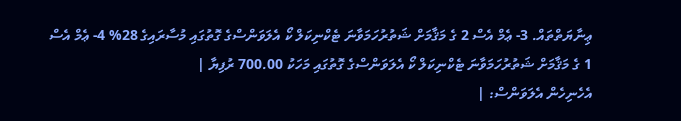ޢިނާޔަތްތައް. 3- ޢެމް އެސް 2 ގެ މަޤާމަށް ޝަތުރުހަމަވާނަ ޓެކްނިކަލް ކޯ އެލަވަންސްގެ ގޮތުގައި މުސާރައިގެ 28% 4- ޢެމް އެސް 1 ގެ މަޤާމަށް ޝަތުރުހަމަވާނަ ޓެކްނިކަލް ކޯ އެލަވަންސްގެ ގޮތުގައި މަހަކު 700.00 ރުފިޔާ |
އެހެނިހެން އެލަވަންސް: |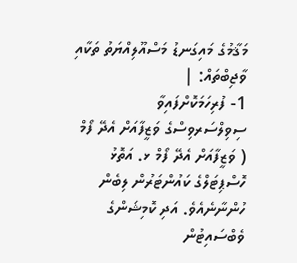މަޤާމުގެ މައިގަނޑު މަސްއޫލިއްޔަތު ތަކާއި ވާޖިބްތައް: |
1- ފުރިހަމަކޮށްފައިވާ ސިވިލްސަރވިސްގެ ވަޒީފާއަށް އެދޭ ފޯމް ( ވަޒީފާއަށް އެދޭ ފޯމް ޅ. އަތޮޅު ހޮސްޕިޓަލްގެ ކައުންޓަރުން ލިބެން ހުންނާނެއެވެ. އަދި ކޮމިޝަންގެ ވެބްސައިޓުން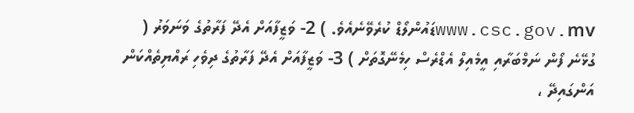www.csc.gov.mvޑައުންލޯޑް ކުރެވޭނެއެވެ. ) 2- ވަޒީފާއަށް އެދޭ ފަރާތުގެ ވަނަވަރު ( ގުޅޭނެ ފޯން ނަމްބަރާއި އީމެއިލް އެޑްރެސް ހިމެނޭގޮތަށް ) 3- ވަޒީފާއަށް އެދޭ ފަރާތުގެ ދިވެހި ރައްޔިތެއްކަން އަންގައިދޭ ،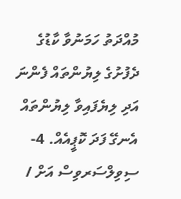މުއްދަތު ހަމަނުވާ ކާޑުގެ ދެފުށުގެ ލިޔުންތައް ފެންނަ އަދި ލިޔެފައިވާ ލިޔުންތައް އެނގޭ ފަދަ ކޮޕީއެއް. 4- ސިވިލްސަރވިސް އަށް /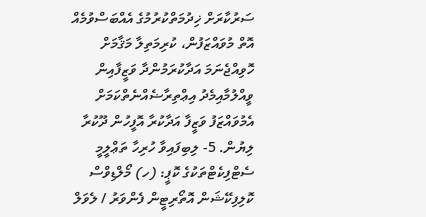ސަރުކާރަށް ޚިދުމަތްކުރުމުގެ އެއްބަސްވުމެއް އޮތް މުވައްޒަފުން، ކުރިމަތިލާ މަޤާމަށް ހޮވިއްޖެނަމަ އަދާކުރަމުންދާ ވަޒީފާއިން ވީއްލުމާއިމެދު އިޢްތިރާޟެއްނެތްކަމަށް އެމުވައްޒަފު ވަޒީފާ އަދާކުރާ އޮފީހުން ދޫކުރާ ލިޔުން. 5- ލިބިފައިވާ ހުރިހާ ތަޢްލީމީ ސެޓްފިކެޓްތަކުގެ ކޮޕީ: (ހ) މޯލްޑިވްސް ކޮލިފިކޭޝަން އޮތޯރިޓީން ފެންވަރު / ލެވަލް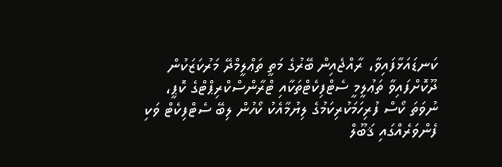ކަނޑައަޅާފައިވާ، ރާއްޖެއިން ބޭރުގެ މަތީ ތަޢްލީމްދޭ މަރުކަޒަކުން ދޫކޮށްފައިވާ ތަޢުލީމީ ސެޓްފިކެޓްތަކާއި ޓްރާންސްކްރިޕްޓްގެ ކޮޕީ، ނުވަތަ ކޯސް ފުރިހަމަކުރިކަމުގެ ލިޔުމާއެކު ކޯހުން ލިބޭ ސެޓްފިކެޓް ވަކި ފެންވަރެއްގައި ޤަބޫލް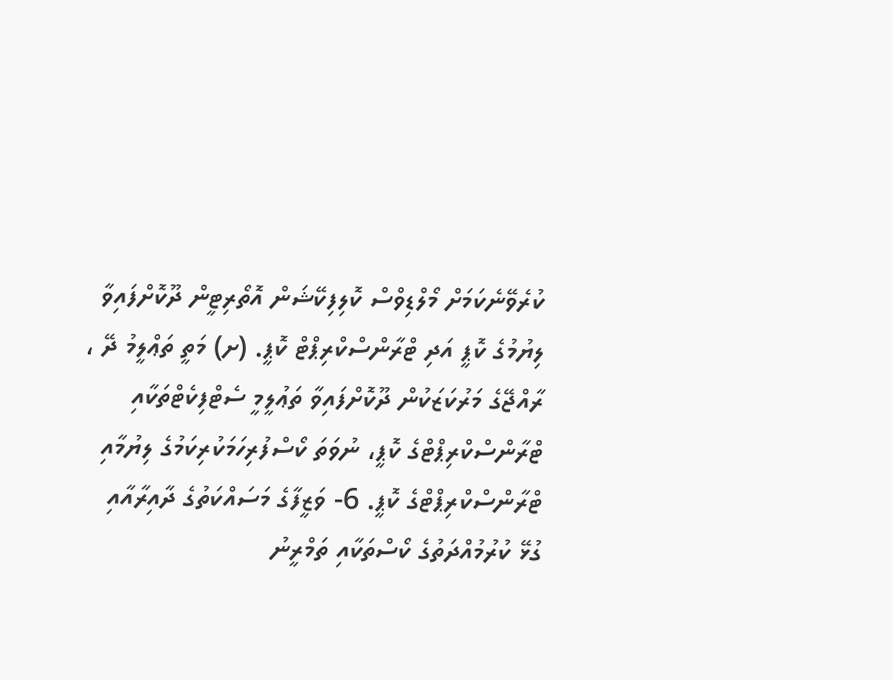ކުރެވޭނެކަމަށް މޯލްޑިވްސް ކޮލިފިކޭޝަން އޮތޯރިޓީން ދޫކޮށްފައިވާ ލިޔުމުގެ ކޮޕީ އަދި ޓްރާންސްކްރިޕްޓް ކޮޕީ. (ށ) މަތީ ތަޢްލީމު ދޭ ، ރާއްޖޭގެ މަރުކަޒަކުން ދޫކޮށްފައިވާ ތަޢުލީމީ ސެޓްފިކެޓްތަކާއި ޓްރާންސްކްރިޕްޓްގެ ކޮޕީ، ނުވަތަ ކޯސްފުރިހަމަކުރިކަމުގެ ލިޔުމާއި ޓްރާންސްކްރިޕްޓްގެ ކޮޕީ. 6- ވަޒީފާގެ މަސައްކަތުގެ ދާއިރާއާއި ގުޅޭ ކުރުމުއްދަތުގެ ކޯސްތަކާއި ތަމްރީނު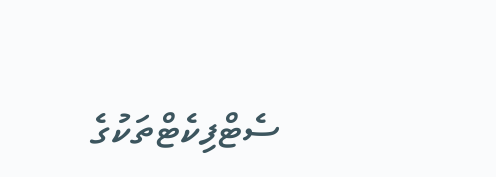ސެޓްފިކެޓްތަކުގެ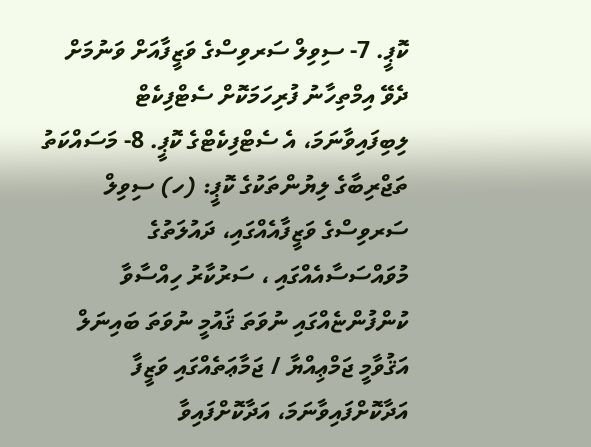ކޮޕީ. 7- ސިވިލް ސަރވިސްގެ ވަޒީފާއަށް ވަނުމަށް ދެވޭ އިމްތިހާނު ފުރިހަމަކޮށް ސެޓްފިކެޓް ލިބިފައިވާނަމަ، އެ ސެޓްފިކެޓްގެ ކޮޕީ. 8- މަސައްކަތު ތަޖްރިބާގެ ލިޔުންތަކުގެ ކޮޕީ: (ހ) ސިވިލް ސަރވިސްގެ ވަޒީފާއެއްގައި، ދައުލަތުގެ މުވައްސަސާއެއްގައި ، ސަރުކާރު ހިއްސާވާ ކުންފުންޏެއްގައި ނުވަތަ ޤައުމީ ނުވަތަ ބައިނަލް އަޤުވާމީ ޖަމްޢިއްޔާ / ޖަމާޢަތެއްގައި ވަޒީފާ އަދާކޮށްފައިވާނަމަ، އަދާކޮށްފައިވާ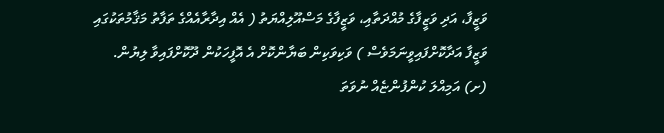ވަޒީފާ، އަދި ވަޒީފާގެ މުއްދަތާއި، ވަޒީފާގެ މަސްއޫލިއްޔަތު ( އެއް އިދާރާއެއްގެ ތަފާތު މަޤާމުތަކުގައި ވަޒީފާ އަދާކޮށްފައިވީނަމަވެސް ) ވަކިވަކިން ބަޔާންކޮށް އެ އޮފީހަކުން ދޫކޮށްފައިވާ ލިޔުން. (ށ) އަމިއްލަ ކުންފުންޏެއް ނުވަތަ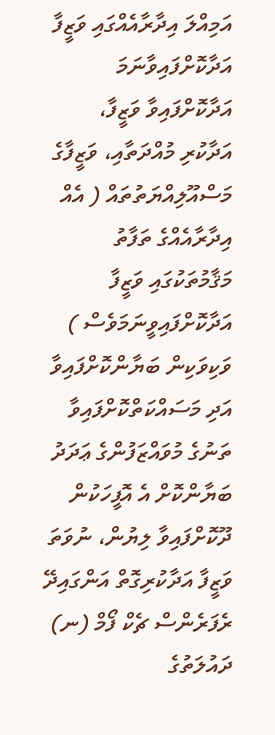އަމިއްލަ އިދާރާއެއްގައި ވަޒީފާ އަދާކޮށްފައިވާނަމަ އަދާކޮށްފައިވާ ވަޒީފާ، އަދާކުރި މުއްދަތާއި، ވަޒީފާގެ މަސްއޫލިއްޔަތުތައް ( އެއް އިދާރާއެއްގެ ތަފާތު މަޤާމުތަކުގައި ވަޒީފާ އަދާކޮށްފައިވީނަމަވެސް ) ވަކިވަކިން ބަޔާންކޮށްފައިވާ އަދި މަސައްކަތްކޮށްފައިވާ ތަނުގެ މުވައްޒަފުންގެ ޢަދަދު ބަޔާންކޮށް އެ އޮފީހަކުން ދޫކޮށްފައިވާ ލިޔުން، ނުވަތަ ވަޒީފާ އަދާކުރިގޮތް އަންގައިދޭ ރެފަރެންސް ޗެކް ފޯމް (ނ) ދައުލަތުގެ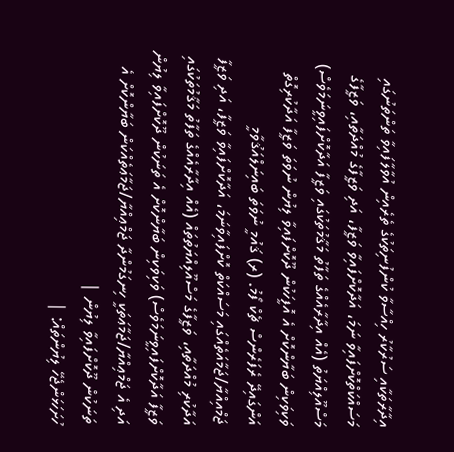އިދާރާތަކާއި ސަރުކާރު ހިއްސާވާ ކުންފުނިތަކުގެ ތެރެއިން އުވާލާފައިވާ ތަންތަނުގައި މަސައްކަތްކޮށްފައިވާ ނަމަ، އަދާކޮށްފައިވާ ވަޒީފާ، އަދި ވަޒީފާގެ މުއްދަތާއި، ވަޒީފާގެ މަސްއޫލިއްޔަތު (އެއް އިދާރާއެއްގެ ތަފާތު މަޤާމުތަކުގައި ވަޒީފާ އަދާކޮށްފައިވީނަމަވެސް) ވަކިވަކިން ބަޔާންކޮށް އެ އޮފީހަކުން ދޫކޮށްފައިވާ ލިޔުން ނުވަތަ ވަޒީފާ އަދާކުރިގޮތް އަންގައިދޭ ރެފަރެންސް ޗެކް ފޯމު. (ރ) ޤައުމީ ނުވަތަ ބައިނަލްއަޤުވާމީ ޖަމްއިއްޔާ/ޖަމާއަތެއްގައި މަސައްކަތް ކޮށްފައިވާނަމަ، އަދާކޮށްފައިވާ ވަޒީފާ، އަދި ވަޒީފާ އަދާކުރި މުއްދަތާއި، ވަޒީފާގެ މަސްއޫލިއްޔަތުތައް (އެއް އިދާރާއެއްގެ ތަފާތު މަޤާމުތަކުގައި ވަޒީފާ އަދާކޮށްފައިވީނަމަވެސް) ވަކިވަކިން ބަޔާންކޮށް އެ ތަނަކުން ދޫކޮށްފައިވާ ލިޔުން އަދި އެ ޖަމްޢިއްޔާ/ޖަމާޢަތަކީ ހިނގަމުންދާ ޖަމްޢިއްޔާ/ޖަމާޢަތެއްކަން ބަޔާންކޮށް އެ ތަނަކުން ދޫކޮށްފައިވާ ލިޔުން |
ހުށަހަޅަންޖެހޭ ލިޔުންތައް: |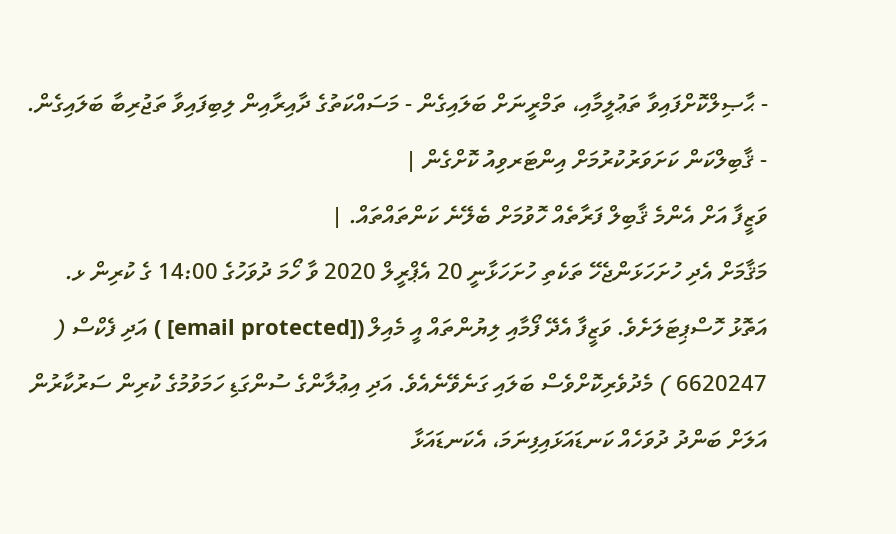- ޙާޞިލްކޮށްފައިވާ ތަޢުލީމާއި، ތަމްރީނަށް ބަލައިގެން - މަސައްކަތުގެ ދާއިރާއިން ލިބިފައިވާ ތަޖުރިބާ ބަލައިގެން. - ޤާބިލްކަން ކަށަވަރުކުރުމަށް އިންޓަރވިއު ކޮށްގެން |
ވަޒީފާ އަށް އެންމެ ޤާބިލް ފަރާތެއް ހޮވުމަށް ބެލޭނެ ކަންތައްތައް. |
މަޤާމަށް އެދި ހުށަހަޅަންޖެހޭ ތަކެތި ހުށަހަޅާނީ 20 އެޕްރީލް 2020 ވާ ހޯމަ ދުވަހުގެ 14:00 ގެ ކުރިން ޅ. އަތޮޅު ހޮސްޕިޓަލަށެވެ. ވަޒީފާ އެދޭ ފޯމާއި ލިޔުންތައް އީ މެއިލް ([email protected] ) އަދި ފެކްސް ( 6620247 ) މެދުވެރިކޮށްވެސް ބަލައި ގަނެވޭނެއެވެ. އަދި އިޢުލާންގެ ސުންގަޑި ހަމަވުމުގެ ކުރިން ސަރުކާރުން އަލަށް ބަންދު ދުވަހެއް ކަނޑައަޅައިފިނަމަ، އެކަނޑައަޅާ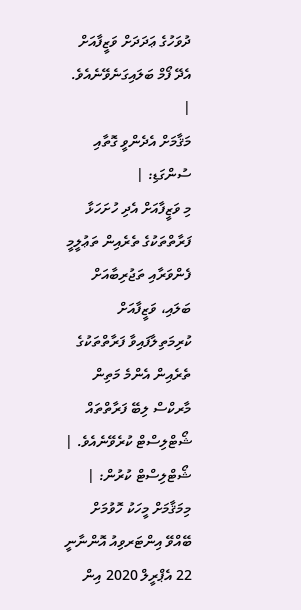ދުވަހުގެ ޢަދަދަށް ވަޒީފާއަށް އެދޭ ފޯމް ބަލައިގަނެވޭނެއެވެ. |
މަޤާމަށް އެދެންވީ ގޮތާއި ސުންގަޑި: |
މި ވަޒީފާއަށް އެދި ހުށަހަޅާ ފަރާތްތަކުގެ ތެރެއިން ތަޢުލީމީ ފެންވަރާއި ތަޖުރިބާއަށް ބަލައި، ވަޒީފާއަށް ކުރިމަތިލާފައިވާ ފަރާތްތަކުގެ ތެރެއިން އެންމެ މަތިން މާރކްސް ލިބޭ ފަރާތްތައް ޝޯޓްލިސްޓް ކުރެވޭނެއެވެ. |
ޝޯޓްލިސްޓް ކުރުން: |
މިމަޤާމަށް މީހަކު ހޮވުމަށް ބޭއްވޭ އިންޓަރވިއު އޮންނާނީ 22 އެޕްރީލް 2020 އިން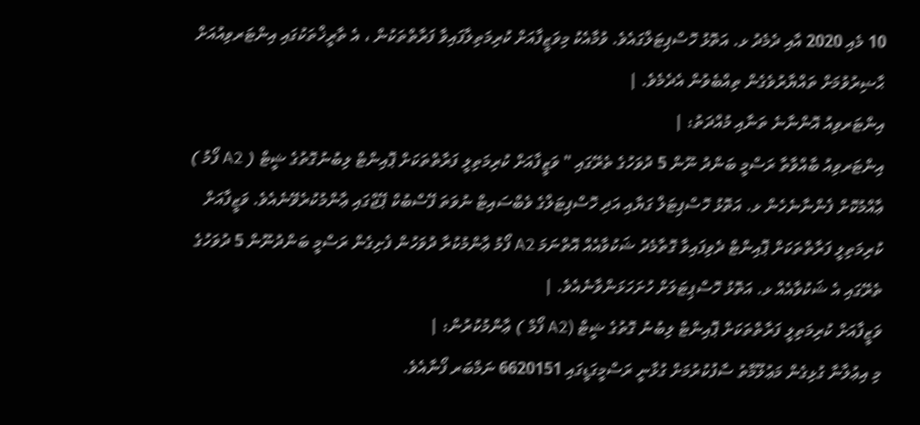10 މެއި 2020 އާއި ދެމެދު ޅ. އަތޮޅު ހޮސްޕިޓަލްގައެވެ. ވުމާއެކު މިވަޒީފާއަށް ކުރިމަތިލާފައިވާ ފަރާތްތަކުން ، އެ ތާރީޚްތަކުގައި އިންޓަރވިއުއަށް ޙާޟިރުވުމަށް ތައްޔާރުވެގެން ތިއްބެވުން އެދެމެވެ. |
އިންޓަރވިއު އޮންނާނެ ތަނާއި މުއްދަތު: |
އިންޓަރވިއު ބާއްވާތާ ރަސްމީ ބަންދު ނޫން 5 ދުވަހުގެ ތެރޭގައި " ވަޒީފާއަށް ކުރިމަތިލީ ފަރާތްތަކަށް ޕޮއިންޓް ލިބުނުގޮތުގެ ޝީޓް ( A2 ފޯމު ) ޢާއްމުކޮށް ފެންނާނެހެން ޅ. އަތޮޅު ހޮސްޕިޓަލް ގަޔާއި އަދި ހޮސްޕިޓަލްގެ ވެބްސައިޓް ނުވަތަ ފޭސްބުކް ޕޭޖްގައި ޢާންމުކުރެވޭނެއެވެ. ވަޒީފާއަށް ކުރިމަތިލީ ފަރާތްތަކަށް ޕޮއިންޓް ދެވިފައިވާ ގޮތާމެދު ޝަކުވާއެއް އޮތްނަމަ A2 ފޯމު ޢާންމުކުރާ ދުވަހުން ފެށިގެން ރަސްމީ ބަންދުނޫން 5 ދުވަހުގެ ތެރޭގައި އެ ޝަކުވާއެއް ޅ. އަތޮޅު ހޮސްޕިޓަލަށް ހުށަހަޅަންވާނެއެވެ. |
ވަޒީފާއަށް ކުރިމަތިލީ ފަރާތްތަކަށް ޕޮއިންޓް ލިބުނު ގޮތުގެ ޝީޓް (A2 ފޯމް ) ޢާންމުކުރުން: |
މި އިޢުލާނާ ގުޅިގެން މަޢުލޫމާތު ސާފުކުރުމަށް ގުޅާނީ ރަސްމީގަޑީގައި 6620151 ނަމްބަރ ފޯނާއެވެ.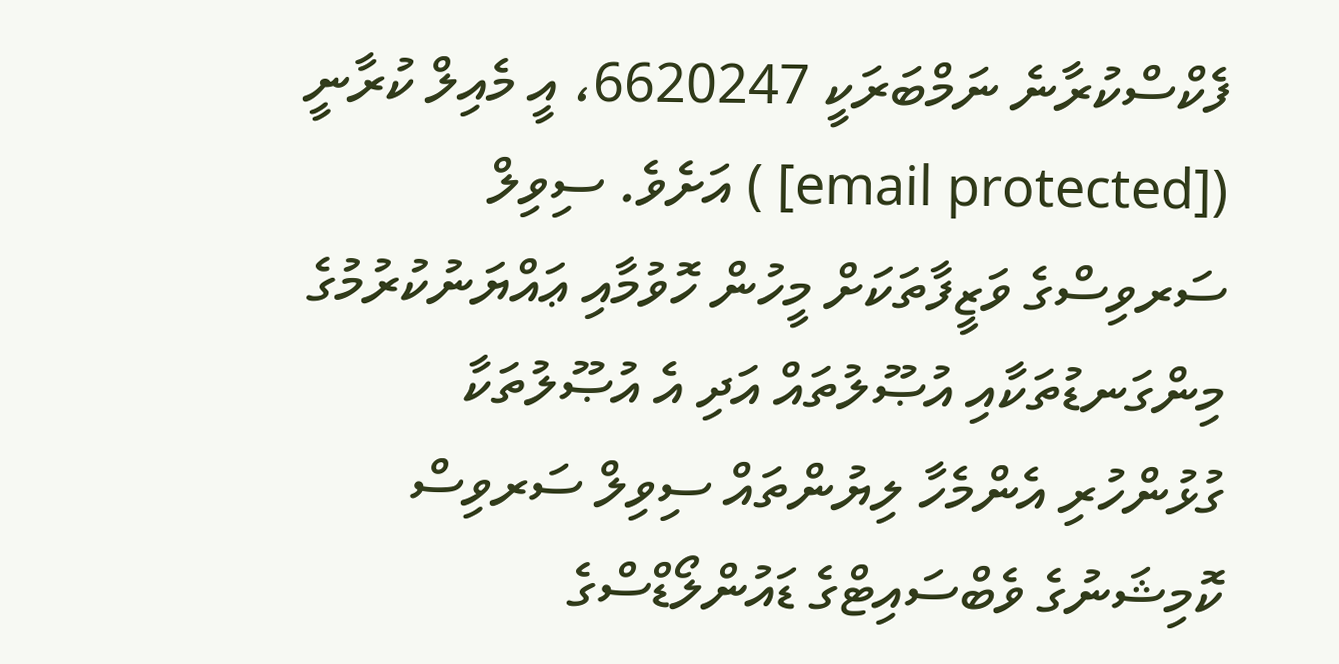ފެކްސްކުރާނެ ނަމްބަރަކީ 6620247، އީ މެއިލް ކުރާނީ ([email protected] ) އަށެވެ. ސިވިލް ސަރވިސްގެ ވަޒީފާތަކަށް މީހުން ހޮވުމާއި ޢައްޔަނުކުރުމުގެ މިންގަނޑުތަކާއި އުޞޫލުތައް އަދި އެ އުޞޫލުތަކާ ގުޅުންހުރި އެންމެހާ ލިޔުންތައް ސިވިލް ސަރވިސް ކޮމިޝަނުގެ ވެބްސައިޓްގެ ޑައުންލޯޑްސްގެ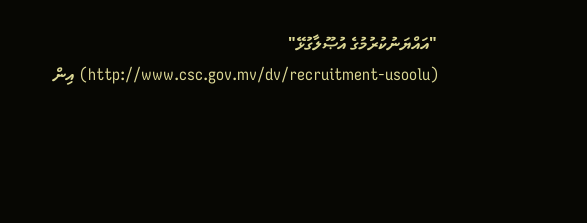"އައްޔަނުކުރުމުގެ އުޞޫލާގުޅޭ" (http://www.csc.gov.mv/dv/recruitment-usoolu) އިން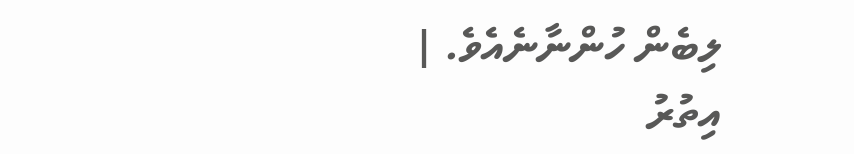ލިބެން ހުންނާނެއެވެ. |
އިތުރު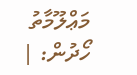މަޢްލޫމާތު ހޯދުން: |